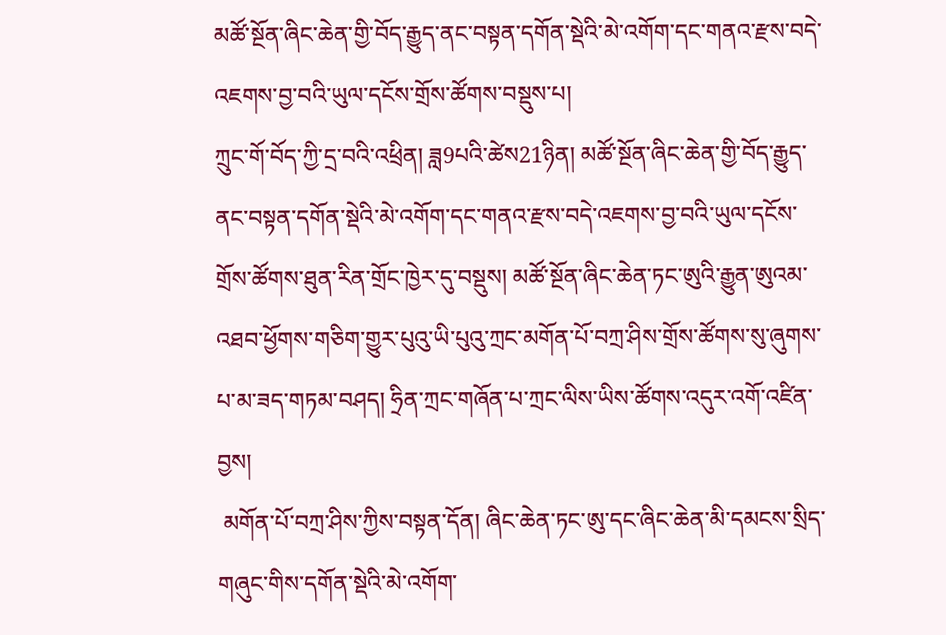མཚོ་སྔོན་ཞིང་ཆེན་གྱི་བོད་རྒྱུད་ནང་བསྟན་དགོན་སྡེའི་མེ་འགོག་དང་གནའ་རྫས་བདེ་འཇགས་བྱ་བའི་ཡུལ་དངོས་གྲོས་ཚོགས་བསྡུས་པ།
ཀྲུང་གོ་བོད་ཀྱི་དྲ་བའི་འཕྲིན། ཟླ9པའི་ཚེས21ཉིན། མཚོ་སྔོན་ཞིང་ཆེན་གྱི་བོད་རྒྱུད་ནང་བསྟན་དགོན་སྡེའི་མེ་འགོག་དང་གནའ་རྫས་བདེ་འཇགས་བྱ་བའི་ཡུལ་དངོས་གྲོས་ཚོགས་ཐུན་རིན་གྲོང་ཁྱེར་དུ་བསྡུས། མཚོ་སྔོན་ཞིང་ཆེན་ཏང་ཨུའི་རྒྱུན་ཨུའམ་འཐབ་ཕྱོགས་གཅིག་གྱུར་པུའུ་ཡི་པུའུ་ཀྲང་མགོན་པོ་བཀྲ་ཤིས་གྲོས་ཚོགས་སུ་ཞུགས་པ་མ་ཟད་གཏམ་བཤད། ཧྲིན་ཀྲང་གཞོན་པ་ཀྲང་ལིས་ཡིས་ཚོགས་འདུར་འགོ་འཛིན་བྱས།
 མགོན་པོ་བཀྲ་ཤིས་ཀྱིས་བསྟན་དོན། ཞིང་ཆེན་ཏང་ཨུ་དང་ཞིང་ཆེན་མི་དམངས་སྲིད་གཞུང་གིས་དགོན་སྡེའི་མེ་འགོག་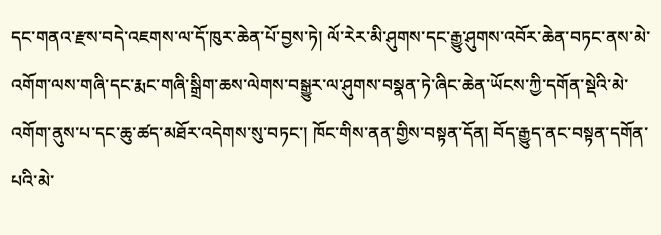དང་གནའ་རྫས་བདེ་འཇགས་ལ་དོ་ཁུར་ཆེན་པོ་བྱས་ཏེ། ལོ་རེར་མི་ཤུགས་དང་རྒྱུ་ཤུགས་འབོར་ཆེན་བཏང་ནས་མེ་འགོག་ལས་གཞི་དང་རྨང་གཞི་སྒྲིག་ཆས་ལེགས་བསྒྱུར་ལ་ཤུགས་བསྣན་ཏེ་ཞིང་ཆེན་ཡོངས་ཀྱི་དགོན་སྡེའི་མེ་འགོག་ནུས་པ་དང་ཆུ་ཚད་མཐོར་འདེགས་སུ་བཏང་། ཁོང་གིས་ནན་གྱིས་བསྟན་དོན། བོད་རྒྱུད་ནང་བསྟན་དགོན་པའི་མེ་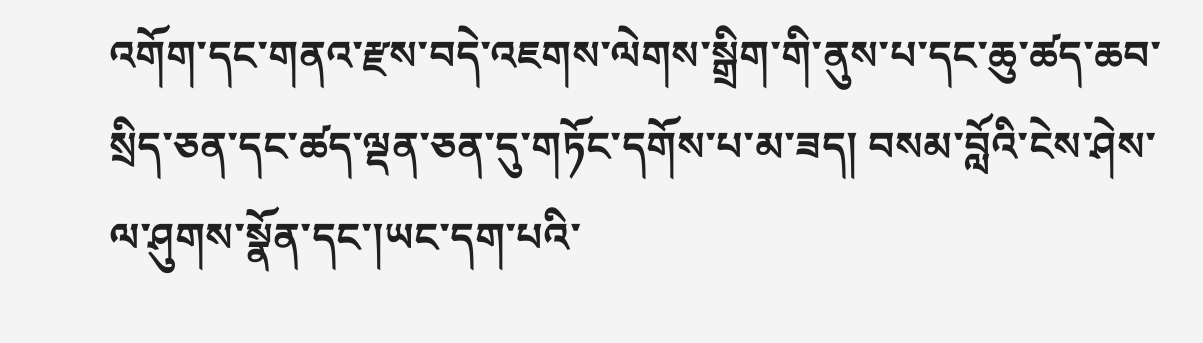འགོག་དང་གནའ་རྫས་བདེ་འཇགས་ལེགས་སྒྲིག་གི་ནུས་པ་དང་ཆུ་ཚད་ཆབ་སྲིད་ཅན་དང་ཚད་ལྡན་ཅན་དུ་གཏོང་དགོས་པ་མ་ཟད། བསམ་བློའི་ངེས་ཤེས་ལ་ཤུགས་སྣོན་དང་།ཡང་དག་པའི་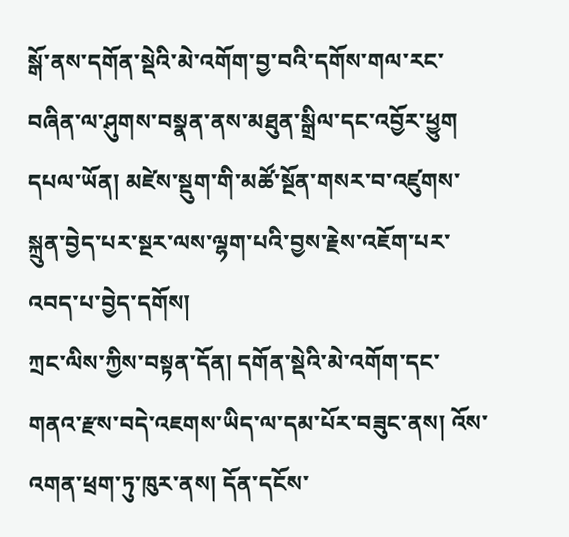སྒོ་ནས་དགོན་སྡེའི་མེ་འགོག་བྱ་བའི་དགོས་གལ་རང་བཞིན་ལ་ཤུགས་བསྣན་ནས་མཐུན་སྒྲིལ་དང་འབྱོར་ཕྱུག དཔལ་ཡོན། མཛེས་སྡུག་གི་མཚོ་སྔོན་གསར་བ་འཛུགས་སྐྲུན་བྱེད་པར་སྔར་ལས་ལྷག་པའི་བྱས་རྗེས་འཇོག་པར་འབད་པ་བྱེད་དགོས།
ཀྲང་ལིས་ཀྱིས་བསྟན་དོན། དགོན་སྡེའི་མེ་འགོག་དང་གནའ་རྫས་བདེ་འཇགས་ཡིད་ལ་དམ་པོར་བཟུང་ནས། འོས་འགན་ཕྲག་ཏུ་ཁུར་ནས། དོན་དངོས་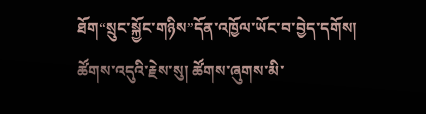ཐོག“སྲུང་སྐྱོང་གཉིས”དོན་འཁྱོལ་ཡོང་བ་བྱེད་དགོས།
ཚོགས་འདུའི་རྗེས་སུ། ཚོགས་ཞུགས་མི་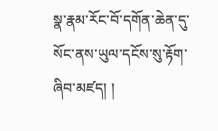སྣ་རྣམ་རོང་བོ་དགོན་ཆེན་དུ་སོང་ནས་ཡུལ་དངོས་སུ་རྟོག་ཞིབ་མཛད། །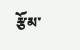རྩོམ་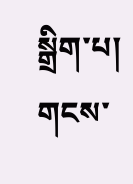སྒྲིག་པ། གངས་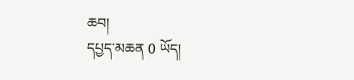ཆབ།
དཔྱད་མཆན 0 ཡོད།